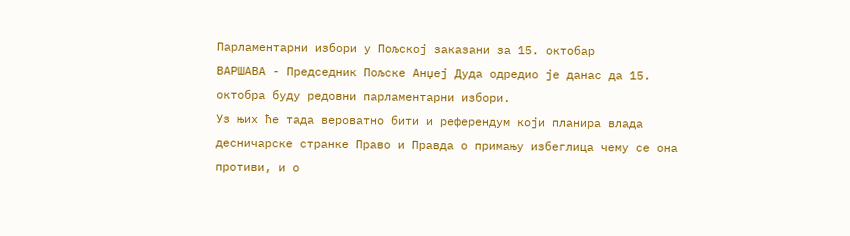Парламентарни избори у Пољској заказани за 15. октобар
ВАРШАВА - Председник Пољске Анџеј Дуда одредио је данас да 15. октобра буду редовни парламентарни избори.
Уз њих ће тада вероватно бити и референдум који планира влада десничарске странке Право и Правда о примању избеглица чему се она противи, и о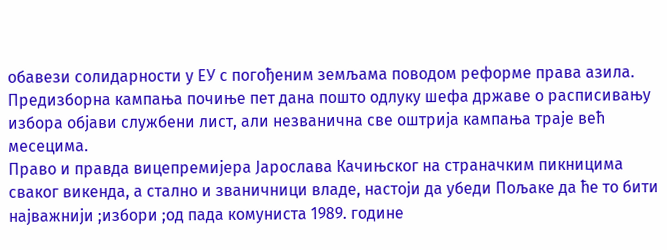обавези солидарности у ЕУ с погођеним земљама поводом реформе права азила.
Предизборна кампања почиње пет дана пошто одлуку шефа државе о расписивању избора објави службени лист, али незванична све оштрија кампања траје већ месецима.
Право и правда вицепремијера Јарослава Качињског на страначким пикницима сваког викенда, а стално и званичници владе, настоји да убеди Пољаке да ће то бити најважнији ;избори ;од пада комуниста 1989. године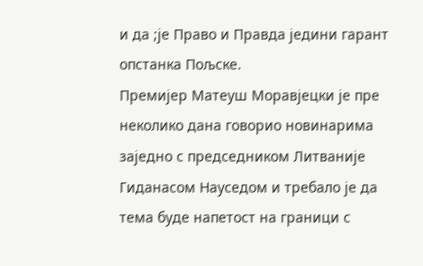и да ;је Право и Правда једини гарант опстанка Пољске.
Премијер Матеуш Моравјецки је пре неколико дана говорио новинарима заједно с председником Литваније Гиданасом Науседом и требало је да тема буде напетост на граници с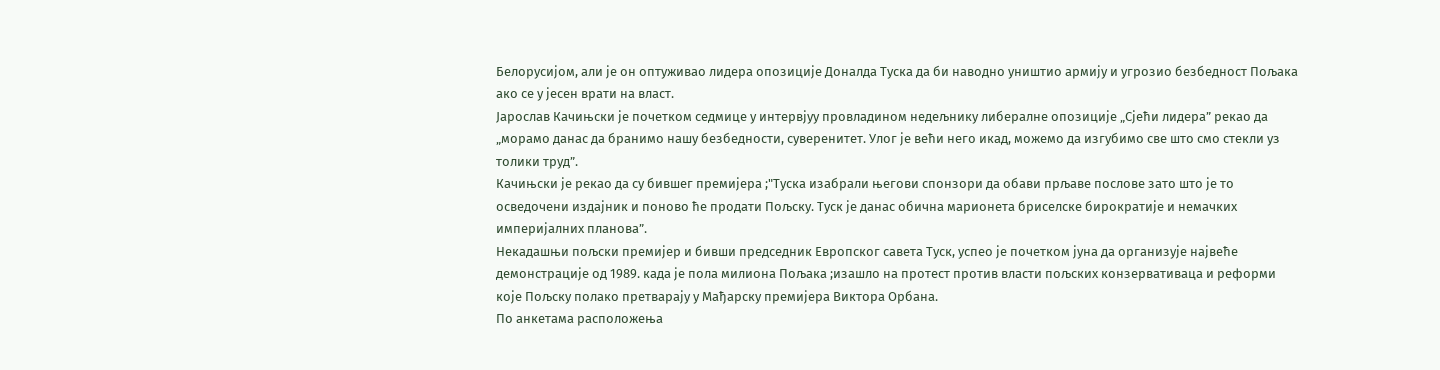Белорусијом, али је он оптуживао лидера опозиције Доналда Туска да би наводно уништио армију и угрозио безбедност Пољака ако се у јесен врати на власт.
Јарослав Качињски је почетком седмице у интервјуу провладином недељнику либералне опозиције „Сјећи лидера” рекао да „морамо данас да бранимо нашу безбедности, суверенитет. Улог је већи него икад, можемо да изгубимо све што смо стекли уз толики труд”.
Качињски је рекао да су бившег премијера ;"Туска изабрали његови спонзори да обави прљаве послове зато што је то осведочени издајник и поново ће продати Пољску. Туск је данас обична марионета бриселске бирократије и немачких империјалних планова”.
Некадашњи пољски премијер и бивши председник Европског савета Туск, успео је почетком јуна да организује највеће демонстрације од 1989. када је пола милиона Пољака ;изашло на протест против власти пољских конзервативаца и реформи које Пољску полако претварају у Мађарску премијера Виктора Орбана.
По анкетама расположења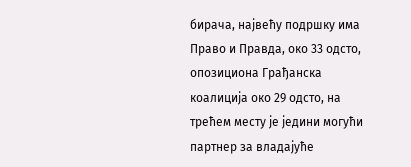бирача, највећу подршку има Право и Правда, око 33 одсто, опозициона Грађанска коалиција око 29 одсто, на трећем месту је једини могући партнер за владајуће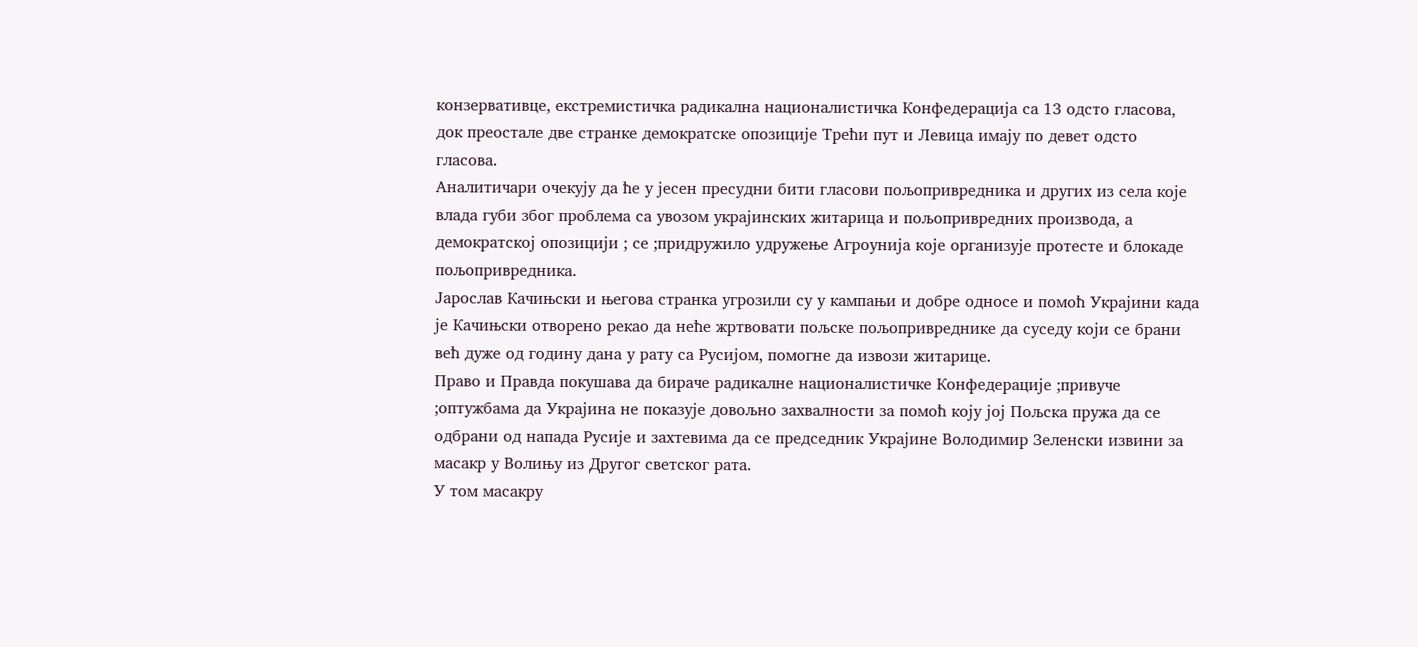конзервативце, екстремистичка радикална националистичка Конфедерација са 13 одсто гласова, док преостале две странке демократске опозиције Трећи пут и Левица имају по девет одсто гласова.
Аналитичари очекују да ће у јесен пресудни бити гласови пољопривредника и других из села које влада губи због проблема са увозом украјинских житарица и пољопривредних производа, а демократској опозицији ; се ;придружило удружење Агроунија које организује протесте и блокаде пољопривредника.
Јарослав Качињски и његова странка угрозили су у кампањи и добре односе и помоћ Украјини када је Качињски отворено рекао да неће жртвовати пољске пољопривреднике да суседу који се брани већ дуже од годину дана у рату са Русијом, помогне да извози житарице.
Право и Правда покушава да бираче радикалне националистичке Конфедерације ;привуче ;оптужбама да Украјина не показује довољно захвалности за помоћ коју јој Пољска пружа да се одбрани од напада Русије и захтевима да се председник Украјине Володимир Зеленски извини за масакр у Волињу из Другог светског рата.
У том масакру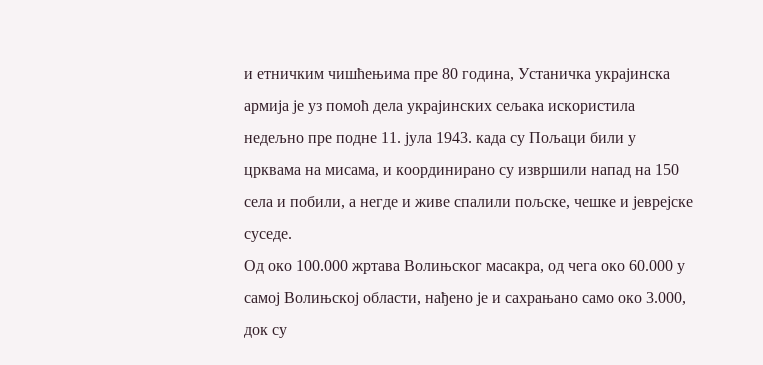и етничким чишћењима пре 80 година, Устаничка украјинска армија је уз помоћ дела украјинских сељака искористила недељно пре подне 11. јула 1943. када су Пољаци били у црквама на мисама, и координирано су извршили напад на 150 села и побили, а негде и живе спалили пољске, чешке и јеврејске суседе.
Од око 100.000 жртава Волињског масакра, од чега око 60.000 у самој Волињској области, нађено је и сахрањано само око 3.000, док су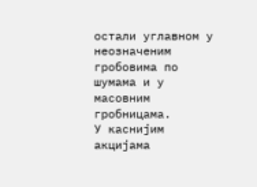остали углавном у неозначеним гробовима по шумама и у масовним гробницама.
У каснијим акцијама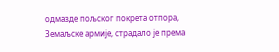одмазде пољског покрета отпора, Земаљске армије, страдало је према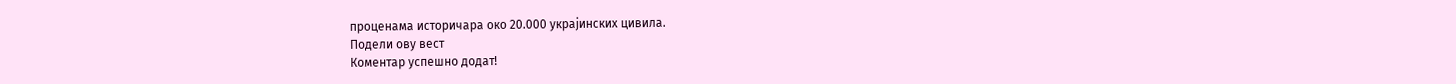проценама историчара око 20.000 украјинских цивила.
Подели ову вест
Комeнтар успeшно додат!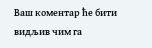Ваш комeнтар ћe бити видљив чим га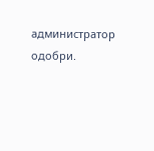администратор одобри.